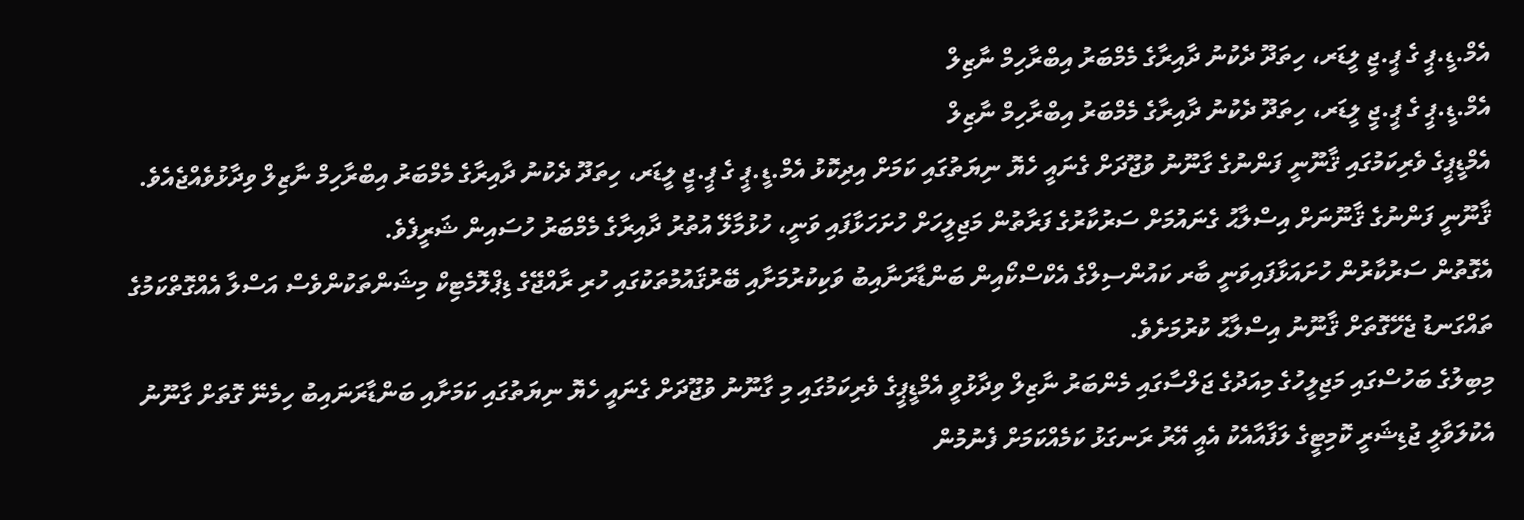އެމް.ޑީ.ޕީ ގެ ޕީ.ޖީ ލީޑަރ، ހިތަދޫ ދެކުނު ދާއިރާގެ މެމްބަރު އިބްރާހިމް ނާޒިލް
އެމް.ޑީ.ޕީ ގެ ޕީ.ޖީ ލީޑަރ، ހިތަދޫ ދެކުނު ދާއިރާގެ މެމްބަރު އިބްރާހިމް ނާޒިލް
އެމްޑީޕީގެ ވެރިކަމުގައި ޤާނޫނީ ފަންނުގެ ގާނޫނު ވުޖޫދަށް ގެނައީ ހެޔޮ ނިޔަތުގައި ކަމަށް އިދިކޮޅު އެމް.ޑީ.ޕީ ގެ ޕީ.ޖީ ލީޑަރ، ހިތަދޫ ދެކުނު ދާއިރާގެ މެމްބަރު އިބްރާހިމް ނާޒިލް ވިދާޅުވެއްޖެއެވެ.
ޤާނޫނީ ފަންނުގެ ޤާނޫނަށް އިސްލާޙު ގެނައުމަށް ސަރުކާރުގެ ފަރާތުން މަޖިލީހަށް ހުށަހަޅާފައި ވަނީ، ހުޅުމާލޭ އުތުރު ދާއިރާގެ މެމްބަރު ހުސައިން ޝަރީފެވެ.
އެގޮތުން ސަރުކާރުން ހުށައަޅާފައިވަނީ ބާރ ކައުންސިލްގެ އެކްސްކޯއިން ބަންޑާރަނާއިބު ވަކިކުރުމަށާއި ބޭރުޤައުމުތަކުގައި ހުރި ރާއްޖޭގެ ޑިޕްލޮމެޓިކް މިޝަންތަކުންވެސް އަސްލާ އެއްގޮތްކަމުގެ ތައްގަނޑު ޖެހޭގޮތަށް ޤާނޫނު އިސްލާޙު ކުރުމަށެވެ.
މިބިލުގެ ބަހުސްގައި މަޖިލީހުގެ މިއަދުގެ ޖަލްސާގައި މެންބަރު ނާޒިލް ވިދާޅުވީ އެމްޑީޕީގެ ވެރިކަމުގައި މި ގާނޫނު ވުޖޫދަށް ގެނައީ ހެޔޮ ނިޔަތުގައި ކަމަށާއި ބަންޑާރަނައިބު ހިމެނޭ ގޮތަށް ގާނޫނު އެކުލަވާލީ ޖުޑިޝަރީ ކޮމިޓީގެ ލަފާއާއެކު އެއީ އޭރު ރަނގަޅު ކަމެއްކަމަށް ފެނުމުން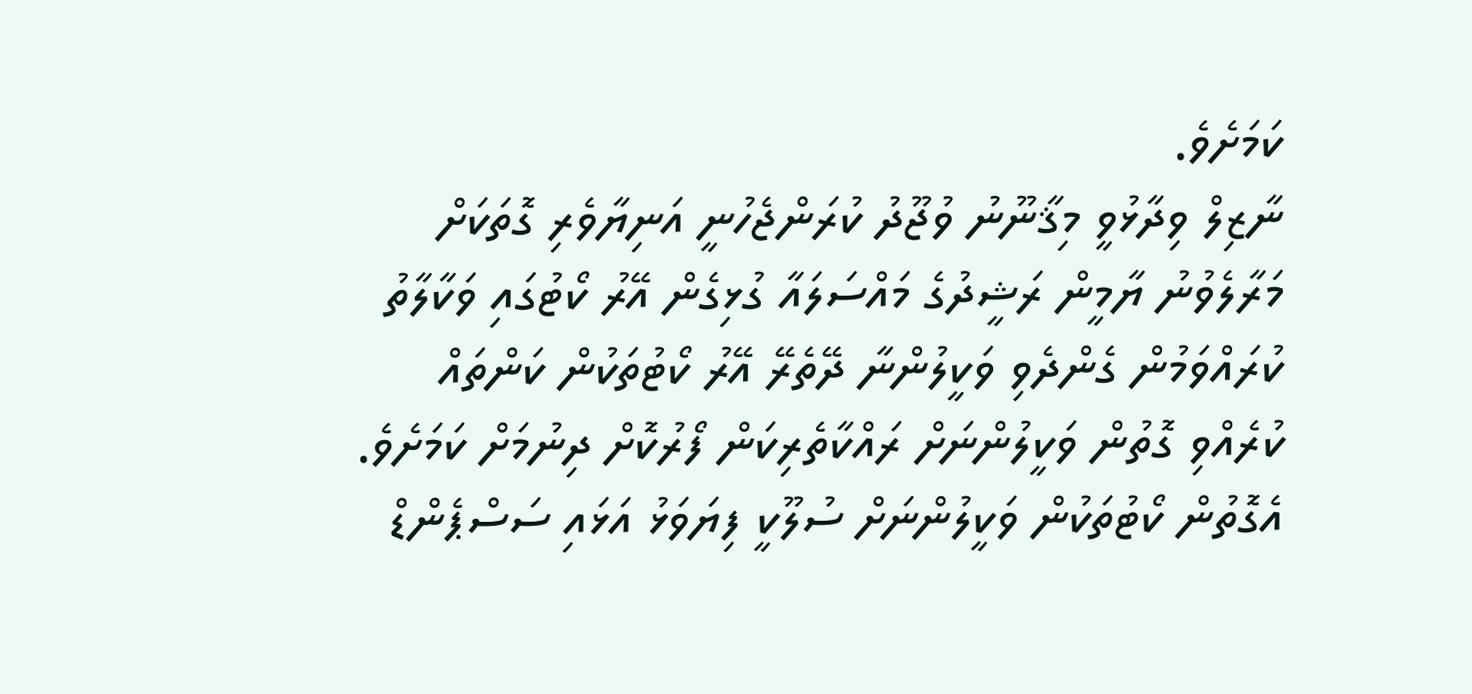ކަމަށެވެ.
ނާޒިލް ވިދާޅުވީ މިޤާނޫނު ވުޖޫދު ކުރަންޖެހުނީ އަނިޔާވެރި ގޮތަކަށް މަރާލެވުނު ޔާމީން ރަޝީދުގެ މައްސަލައާ ގުޅިގެން އޭރު ކޯޓުގައި ވަކާލާތު ކުރައްވަމުން ގެންދެވި ވަކީލުންނާ ދޭތެރޭ އޭރު ކޯޓުތަކުން ކަންތައް ކުރެއްވި ގޮތުން ވަކީލުންނަށް ރައްކާތެރިކަން ފޯރުކޮށް ދިނުމަށް ކަމަށެވެ.
އެގޮތުން ކޯޓުތަކުން ވަކީލުންނަށް ސުލޫކީ ފިޔަވަޅު އަޅައި ސަސްޕެންޑް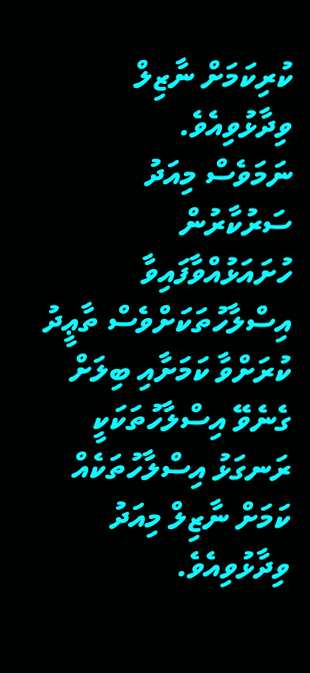ކުރިކަމަށް ނާޒިލް ވިދާޅުވިއެވެ.
ނަމަވެސް މިއަދު ސަރުކާރުން ހުށައަޅުއްވާފައިވާ އިސްލާހުތަކަށްވެސް ތާޢީދު ކުރަށްވާ ކަމަށާއި ބިލަށް ގެނެވޭ އިސްލާހުތަކަކީ ރަނގަޅު އިސްލާހުތަކެއް ކަމަށް ނާޒިލް މިއަދު ވިދާޅުވިއެވެ.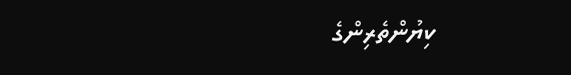ކިޔުންތެރިންގެ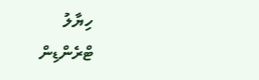ހިޔާލު
ޓްރެންޑިން